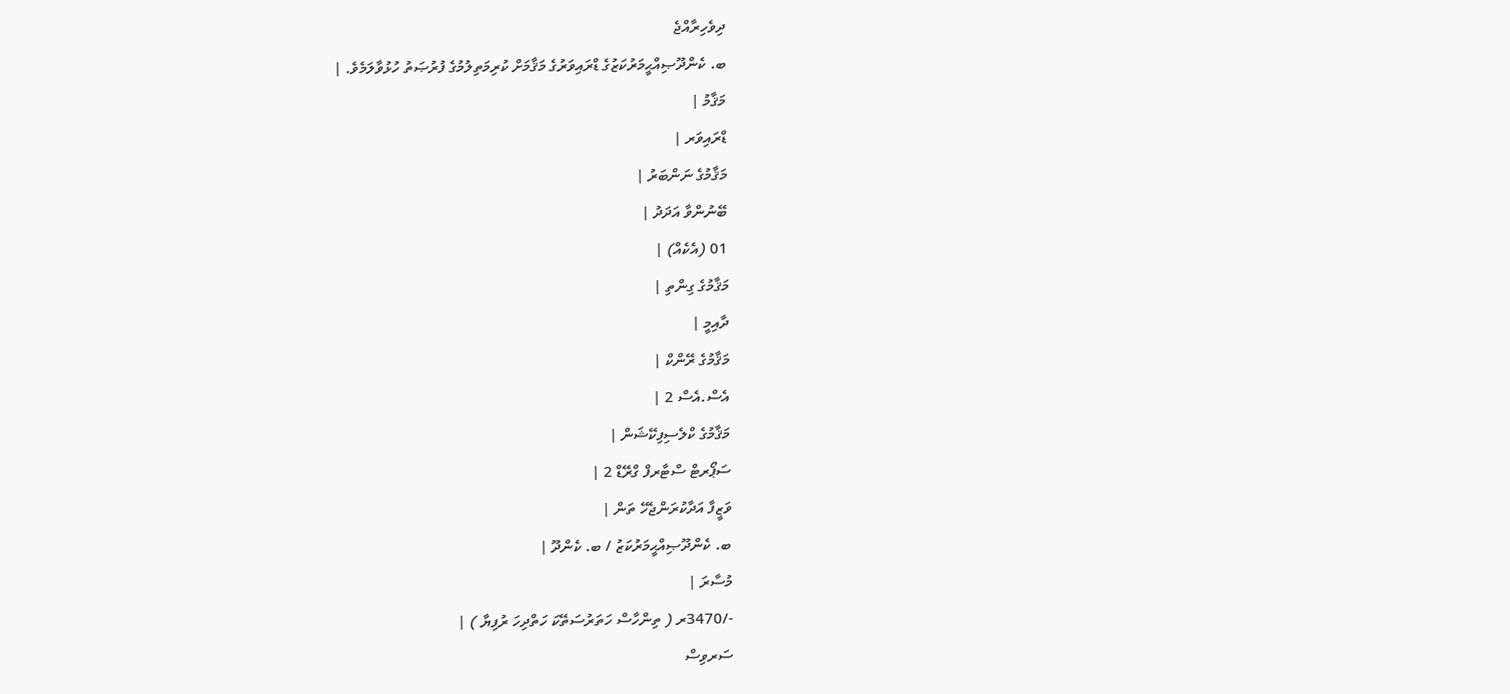ދިވެހިރާއްޖެ
ބ. ކެންދޫޞިއްޙީމަރުކަޒުގެ ޑްރައިވަރުގެ މަޤާމަށް ކުރިމަތިލުމުގެ ފުރުޞަތު ހުޅުވާލަމެވެ. |
މަޤާމު |
ޑްރައިވަރ |
މަޤާމުގެ ނަންބަރު |
ބޭނުންވާ އަދަދު |
01 (އެކެއް) |
މަޤާމުގެ ގިންތި |
ދާއިމީ |
މަޤާމުގެ ރޭންކް |
އެސް.އެސް 2 |
މަޤާމުގެ ކްލެސިފިކޭޝަން |
ސަޕޯރޓް ސްޓާރފް ގްރޭޑް 2 |
ވަޒީފާ އަދާކުރަންޖެހޭ ތަން |
ބ. ކެންދޫޞިއްޙީމަރުކަޒު / ބ. ކެންދޫ |
މުސާރަ |
-/3470ރ ( ތިންހާސް ހަތަރުސަތޭކަ ހަތްދިހަ ރުފިޔާ ) |
ސަރވިސް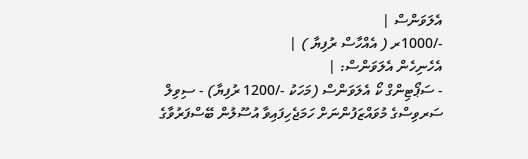އެލަވަންސް |
-/1000ރ ( އެއްހާސް ރުފިޔާ ) |
އެހެނިހެން އެލަވަންސް: |
- ސަޕޯޓިންގް ކޯ އެލަވަންސް (މަހަކު -/1200 ރުފިޔާ) - ސިވިލް ސަރވިސްގެ މުވައްޒަފުންނަށް ހަމަޖެހިފައިވާ އުސޫލުން ބޭސްފަރުވާގެ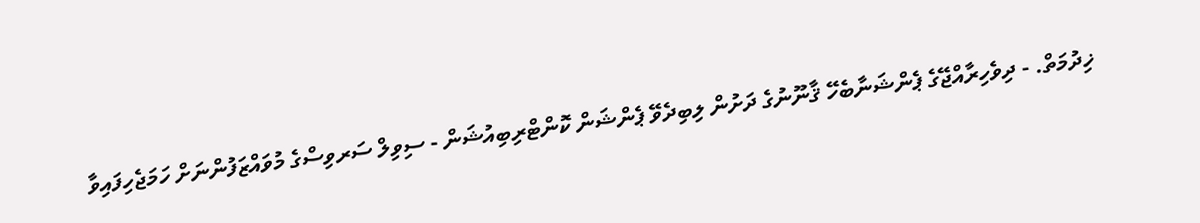ޚިދުމަތް. - ދިވެހިރާއްޖޭގެ ޕެންޝަނާބެހޭ ޤާނޫނުގެ ދަށުން ލިބިދެވޭ ޕެންޝަން ކޮންޓްރިބިއުޝަން - ސިވިލް ސަރވިސްގެ މުވައްޒަފުންނަށް ހަމަޖެހިފައިވާ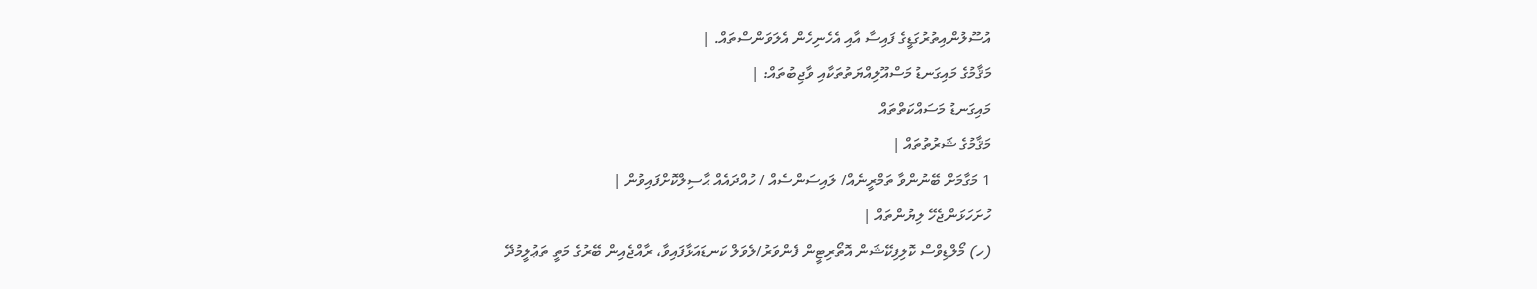އުސޫލުންއިތުރުގަޑީގެ ފައިސާ އާއި އެހެނިހެން އެލަވަންސްތައް. |
މަޤާމުގެ މައިގަނޑު މަސްއޫލިއްޔަތުތަކާއި ވާޖިބުތައް: |
މައިގަނޑު މަސައްކަތްތައް
މަޤާމުގެ ޝަރުތުތައް |
1 މަގާމަށް ބޭނުންވާ ތަމްރީނެއް/ ލައިސަންސެއް / ހުއްދައެއް ޙާސިލްކޮށްފައިވުން |
ހުށަހަޅަންޖެހޭ ލިޔުންތައް |
(ހ) މޯލްޑިވްސް ކޮލިފިކޭޝަން އޮތޯރިޓީން ފެންވަރު/ލެވަލް ކަނޑައަޅާފައިވާ، ރާއްޖެއިން ބޭރުގެ މަތީ ތަޢުލީމުދޭ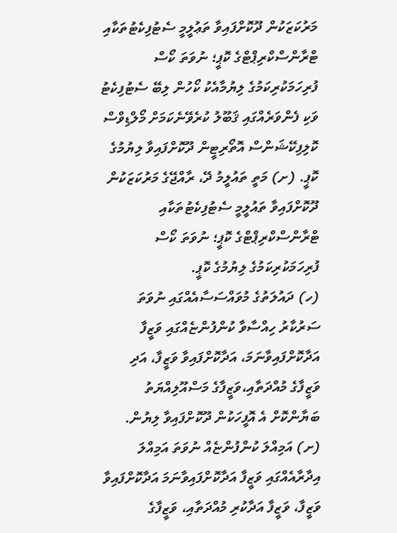މަރުކަޒަކުން ދޫކޮށްފައިވާ ތަޢުލީމީ ސެޓުފިކެޓުތަކާއި ޓްރާންސްކްރިޕްޓްގެ ކޮޕީ؛ ނުވަތަ ކޯސް ފުރިހަމަކުރިކަމުގެ ލިޔުމާއެކު ކޯހުން ލިބޭ ސެޓުފިކެޓު ވަކި ފެންވަރެއްގައި ޤަބޫލު ކުރެވޭނެކަމަށް މޯލްޑިވްސް ކޮލިފިކޭޝަންސް އޮތޯރިޓީން ދޫކޮށްފައިވާ ލިޔުމުގެ ކޮޕީ. (ށ) މަތީ ތައުލީމު ދޭ، ރާއްޖޭގެ މަރުކަޒަކުން ދޫކޮށްފައިވާ ތައުލީމީ ސެޓުފިކެޓުތަކާއި ޓްރާންސްކްރިޕްޓްގެ ކޮޕީ؛ ނުވަތަ ކޯސް ފުރިހަމަކުރިކަމުގެ ލިޔުމުގެ ކޮޕީ.
(ހ) ދައުލަތުގެ މުވައްސަސާއެއްގައި ނުވަތަ ސަރުކާރު ހިއްސާވާ ކުންފުންޏެއްގައި ވަޒީފާ އަދާކޮށްފައިވާނަމަ، އަދާކޮށްފައިވާ ވަޒީފާ، އަދި ވަޒީފާގެ މުއްދަތާއި،ވަޒީފާގެ މަސްއޫލިއްޔަތު ބަޔާންކޮށް އެ އޮފީހަކުން ދޫކޮށްފައިވާ ލިޔުން. (ށ) އަމިއްލަ ކުންފުންޏެއް ނުވަތަ އަމިއްލަ އިދާރާއެއްގައި ވަޒީފާ އަދާކޮށްފައިވާނަމަ އަދާކޮށްފައިވާ ވަޒީފާ، ވަޒީފާ އަދާކުރި މުއްދަތާއި، ވަޒީފާގެ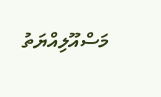މަސްއޫލިއްޔަތު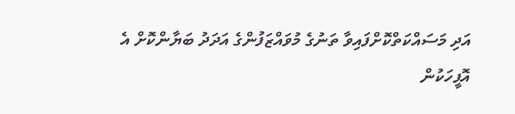އަދި މަސައްކަތްކޮށްފައިވާ ތަނުގެ މުވައްޒަފުންގެ އަދަދު ބަޔާންކޮށް އެ އޮފީހަކުން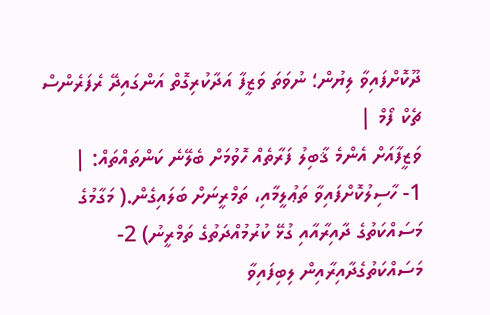ދޫކޮށްފައިވާ ލިޔުން؛ ނުވަތަ ވަޒީފާ އަދާކުރިގޮތް އަންގައިދޭ ރެފަރެންސް ޗެކް ފޯމް |
ވަޒީފާއަށް އެންމެ ޤާބިލު ފަރާތެއް ހޮވުމަށް ބެލޭނެ ކަންތައްތައް: |
1- ހާސިލުކޮށްފައިވާ ތަޢުލީމާއި، ތަމްރީނަށް ބަލައިގެން.( މަގާމުގެ މަސައްކަތުގެ ދާއިރާއާއި ގުޅޭ ކުރުމުއްދަތުގެ ތަމްރީނު) 2- މަސައްކަތުގެދާއިރާއިން ލިބިފައިވާ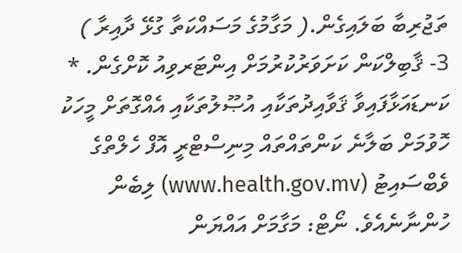ތަޖުރިބާ ބަލައިގެން.( މަގާމުގެ މަސައްކަތާ ގުޅޭ ދާއިރާ ) 3- ޤާބިލްކަން ކަށަވަރުކުރުމަށް އިންޓަރވިއު ކޮށްގެން. * ކަނޑައަޅާފައިވާ ޤަވާއިދުތަކާއި އުޞޫލުތަކާއި އެއްގޮތަށް މީހަކު ހޮވުމަށް ބަލާނެ ކަންތައްތައް މިނިސްޓްރީ އޮފް ހެލްތްގެ ވެބްސައިޓު (www.health.gov.mv) ލިބެން ހުންނާނެއެވެ. ނޯޓް: މަގާމަށް އައްޔަން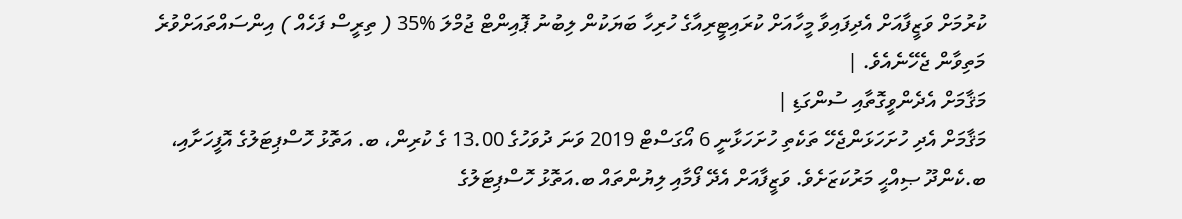ކުރުމަށް ވަޒީފާއަށް އެދިފައިވާ މީހާއަށް ކުރައިޓީރިއާގެ ހުރިހާ ބަޔަކުން ލިބުނު ޕޮއިންޓް ޖުމްލަ %35 ( ތިރީސް ފަހެއް ) އިންސައްތައަށްވުރެ މަތިވާން ޖެހޭނެއެވެ. |
މަޤާމަށް އެދެންވީގޮތާއި ސުންގަޑި |
މަޤާމަށް އެދި ހުށަހަޅަންޖެހޭ ތަކެތި ހުށަހަޅާނީ 6 އޯގަސްޓް 2019 ވަނަ ދުވަހުގެ 13.00 ގެ ކުރިން، ބ. އަތޮޅު ހޮސްޕިޓަލުގެ އޮފީހަށާއި، ބ.ކެންދޫ ޞިއްޙީ މަރުކަޒަށެވެ. ވަޒީފާއަށް އެދޭ ފޯމާއި ލިޔުންތައް ބ.އަތޮޅު ހޮސްޕިޓަލުގެ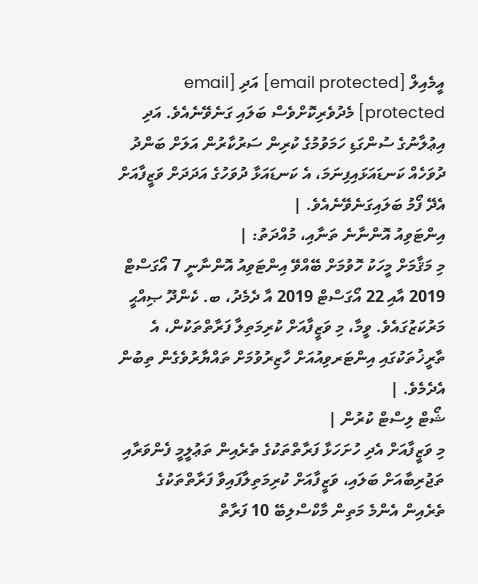އީމެއިލް [email protected] އަދި [email protected] މެދުވެރިކޮށްވެސް ބަލައި ގަނެވޭނެއެވެ. އަދި އިޢުލާނުގެ ސުންގަޑި ހަމަވުމުގެ ކުރިން ސަރުކާރުން އަލަށް ބަންދު ދުވަހެއް ކަނޑައަޅައިފިނަމަ، އެ ކަނޑައަޅާ ދުވަހުގެ އަދަދަށް ވަޒީފާއަށް އެދޭ ފޯމު ބަލައިގަނެވޭނެއެވެ. |
އިންޓަވިއު އޮންނާނެ ތަނާއި، މުއްދަތު: |
މި މަޤާމަށް މީހަކު ހޮވުމަށް ބޭއްވޭ އިންޓަވިއު އޮންނާނީ 7 އޯގަސްޓް 2019 އާއި 22 އޯގަސްޓް 2019 އާ ދެމެދު، ބ. ކެންދޫ ޞިއްޙީ މަރުކަޒުގައެވެ. ވީމާ، މި ވަޒީފާއަށް ކުރިމަތިލާ ފަރާތްތަކުން، އެ ތާރީޚުތަކުގައި އިންޓަރވިއުއަށް ހާޒިރުވުމަށް ތައްޔާރުވެގެން ތިބުން އެދެމެވެ. |
ޝޯޓް ލިސްޓް ކުރުން |
މި ވަޒީފާއަށް އެދި ހުށަހަޅާ ފަރާތްތަކުގެ ތެރެއިން ތަޢުލީމީ ފެންވަރާއި ތަޖުރިބާއަށް ބަލައި، ވަޒީފާއަށް ކުރިމަތިލާފައިވާ ފަރާތްތަކުގެ ތެރެއިން އެންމެ މަތިން މާކްސްލިބޭ 10 ފަރާތް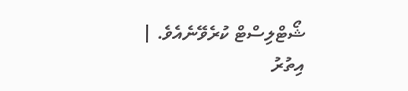ޝޯޓްލިސްޓް ކުރެވޭނެއެވެ. |
އިތުރު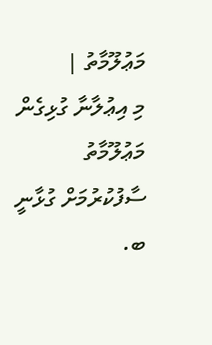މަޢުލޫމާތު |
މި އިޢުލާނާ ގުޅިގެން މަޢުލޫމާތު ސާފުކުރުމަށް ގުޅާނީ ބ.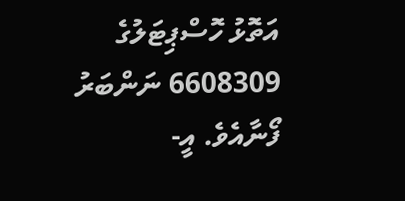އަތޮޅު ހޮސްޕިޓަލުގެ 6608309 ނަންބަރު ފޯނާއެވެ. އީ-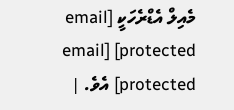މެއިލް އެޑްރެހަކީ [email protected] [email protected] އެވެ. |